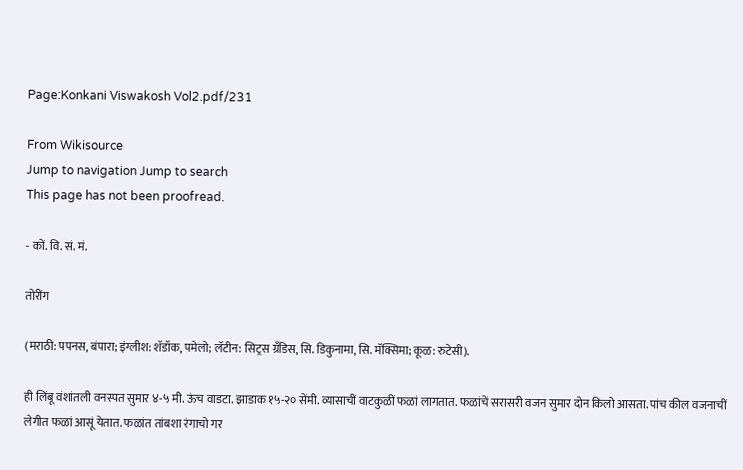Page:Konkani Viswakosh Vol2.pdf/231

From Wikisource
Jump to navigation Jump to search
This page has not been proofread.

- कों. वि. सं. मं.

तोरींग

(मराठी: पपनस, बंपारा; इंग्लीश: शॅडॉक, पमेलो; लॅटीन: सिट्रस ग्रँडिस, सि. डिकुनामा, सि. मॅक्सिमा; कूळ: रुटेसी).

ही लिंबू वंशांतली वनस्पत सुमार ४-५ मी. ऊंच वाडटा. झाडाक १५-२० सेंमी. व्यासाचीं वाटकुळीं फळां लागतात. फळांचें सरासरी वजन सुमार दोन किलो आसता. पांच कील वजनाचीं लेगीत फळां आसूं येतात. फळांत तांबशा रंगाचो गर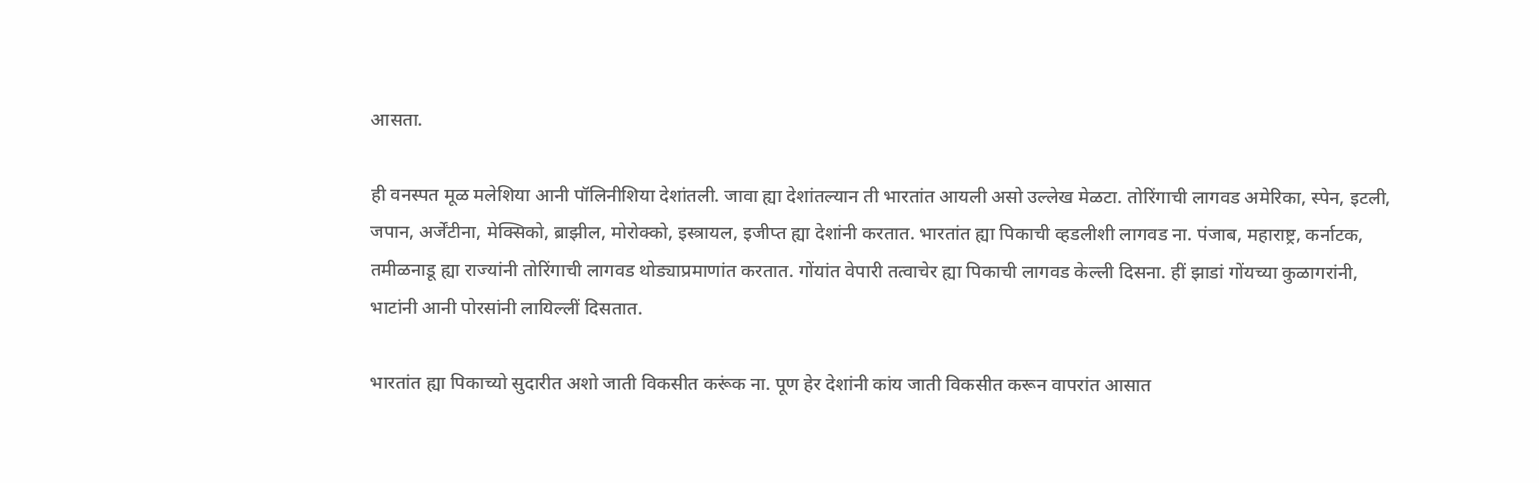आसता.

ही वनस्पत मूळ मलेशिया आनी पॉलिनीशिया देशांतली. जावा ह्या देशांतल्यान ती भारतांत आयली असो उल्लेख मेळटा. तोरिंगाची लागवड अमेरिका, स्पेन, इटली, जपान, अर्जेंटीना, मेक्सिको, ब्राझील, मोरोक्को, इस्त्रायल, इजीप्त ह्या देशांनी करतात. भारतांत ह्या पिकाची व्हडलीशी लागवड ना. पंजाब, महाराष्ट्र, कर्नाटक, तमीळनाडू ह्या राज्यांनी तोरिंगाची लागवड थोड्याप्रमाणांत करतात. गोंयांत वेपारी तत्वाचेर ह्या पिकाची लागवड केल्ली दिसना. हीं झाडां गोंयच्या कुळागरांनी, भाटांनी आनी पोरसांनी लायिल्लीं दिसतात.

भारतांत ह्या पिकाच्यो सुदारीत अशो जाती विकसीत करूंक ना. पूण हेर देशांनी कांय जाती विकसीत करून वापरांत आसात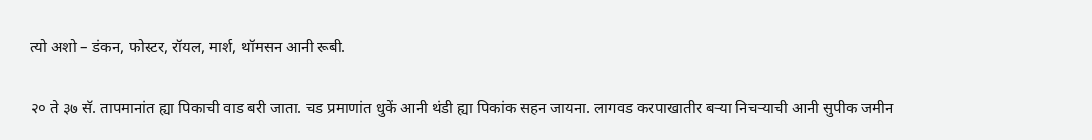त्यो अशो – डंकन, फोस्टर, रॉयल, मार्श, थॉमसन आनी रूबी.

२० ते ३७ सॅ. तापमानांत ह्या पिकाची वाड बरी जाता. चड प्रमाणांत धुकें आनी थंडी ह्या पिकांक सहन जायना. लागवड करपाखातीर बर्‍या निचर्‍याची आनी सुपीक जमीन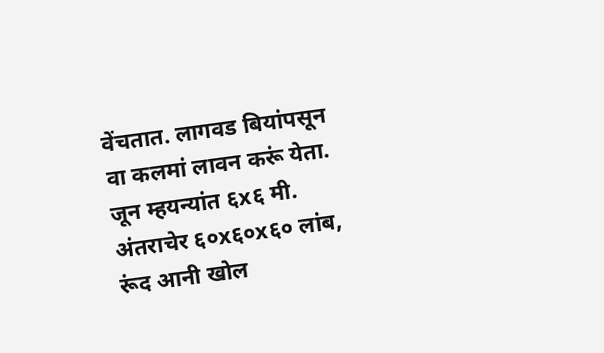वेंचतात. लागवड बियांपसून वा कलमां लावन करूं येता. जून म्हयन्यांत ६x६ मी. अंतराचेर ६०x६०x६० लांब, रूंद आनी खोल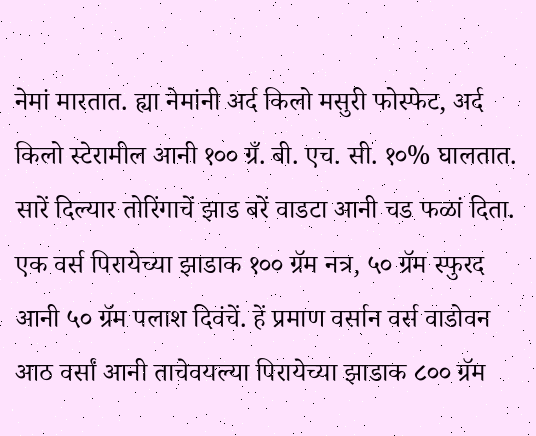नेमां मारतात. ह्या नेमांनी अर्द किलो मसुरी फोस्फेट, अर्द किलो स्टेरामील आनी १०० ग्रँ. बी. एच. सी. १०% घालतात. सारें दिल्यार तोरिंगाचें झाड बरें वाडटा आनी चड फळां दिता. एक वर्स पिरायेच्या झाडाक १०० ग्रॅम नत्र, ५० ग्रॅम स्फुरद आनी ५० ग्रॅम पलाश दिवंचें. हें प्रमाण वर्सान वर्स वाडोवन आठ वर्सां आनी ताचेवयल्या पिरायेच्या झाडाक ८०० ग्रॅम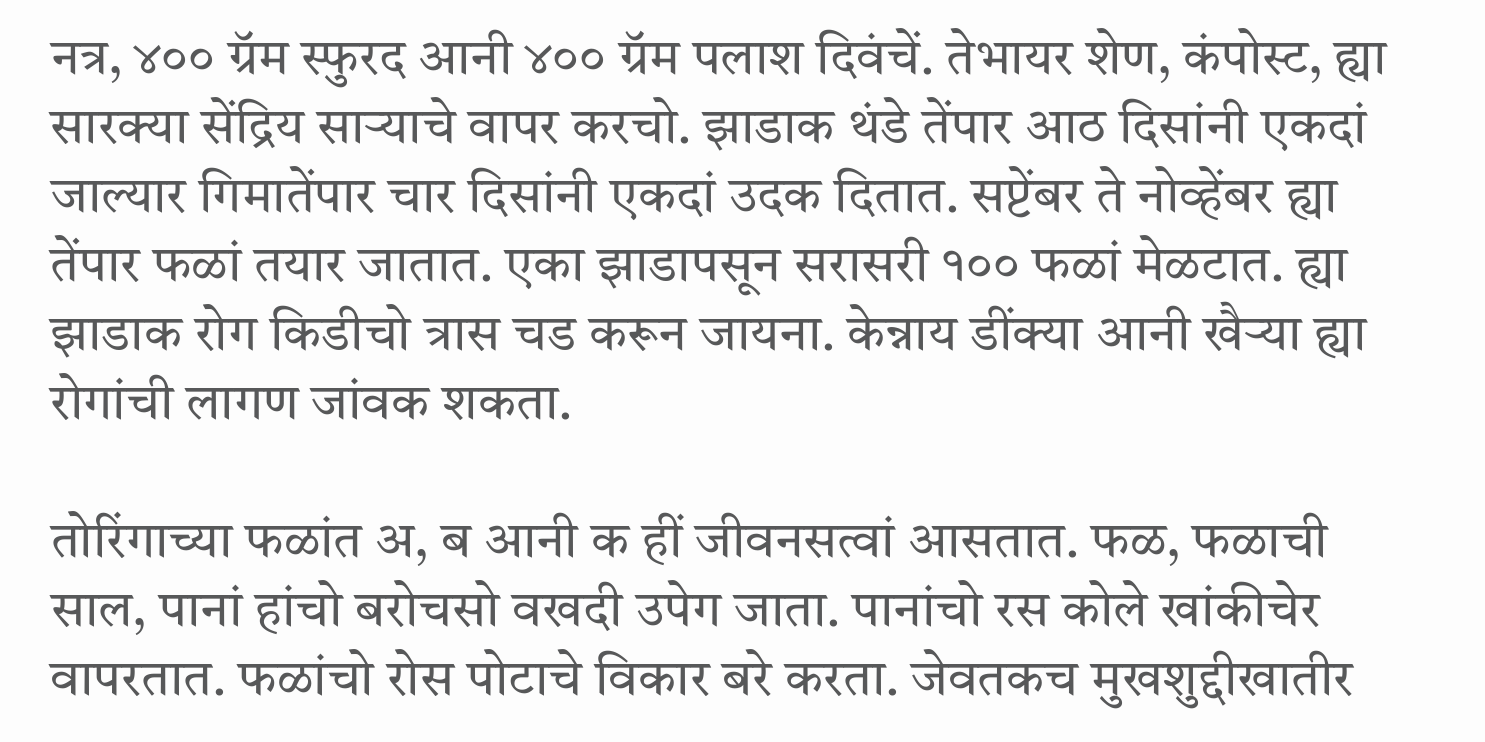नत्र, ४०० ग्रॅम स्फुरद आनी ४०० ग्रॅम पलाश दिवंचें. तेभायर शेण, कंपोस्ट, ह्या सारक्या सेंद्रिय सार्‍याचे वापर करचो. झाडाक थंडे तेंपार आठ दिसांनी एकदां जाल्यार गिमातेंपार चार दिसांनी एकदां उदक दितात. सप्टेंबर ते नोव्हेंबर ह्या तेंपार फळां तयार जातात. एका झाडापसून सरासरी १०० फळां मेळटात. ह्या झाडाक रोग किडीचो त्रास चड करून जायना. केन्नाय डींक्या आनी खैर्‍या ह्या रोगांची लागण जांवक शकता.

तोरिंगाच्या फळांत अ, ब आनी क हीं जीवनसत्वां आसतात. फळ, फळाची साल, पानां हांचो बरोचसो वखदी उपेग जाता. पानांचो रस कोले खांकीचेर वापरतात. फळांचो रोस पोटाचे विकार बरे करता. जेवतकच मुखशुद्दीखातीर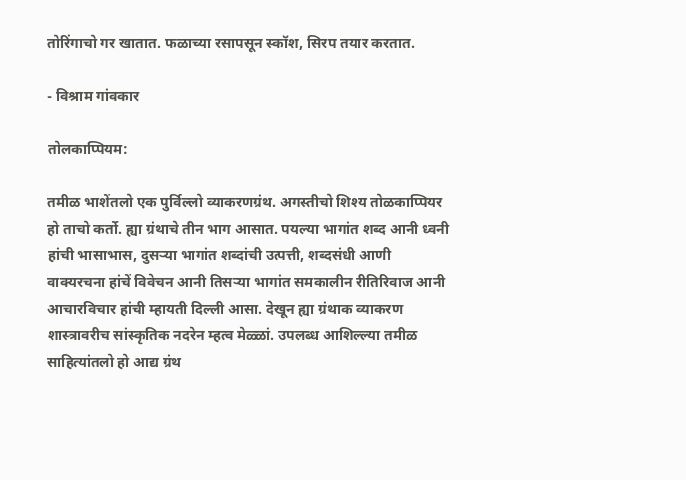तोरिंगाचो गर खातात. फळाच्या रसापसून स्कॉश, सिरप तयार करतात.

- विश्राम गांवकार

तोलकाप्पियम:

तमीळ भाशेंतलो एक पुर्विल्लो व्याकरणग्रंथ. अगस्तीचो शिश्य तोळकाप्पियर हो ताचो कर्तो. ह्या ग्रंथाचे तीन भाग आसात. पयल्या भागांत शब्द आनी ध्वनी हांची भासाभास, दुसर्‍या भागांत शब्दांची उत्पत्ती, शब्दसंधी आणी वाक्यरचना हांचें विवेचन आनी तिसर्‍या भागांत समकालीन रीतिरिवाज आनी आचारविचार हांची म्हायती दिल्ली आसा. देखून ह्या ग्रंथाक व्याकरण शास्त्रावरीच सांस्कृतिक नदरेन म्हत्व मेळ्ळां. उपलब्ध आशिल्ल्या तमीळ साहित्यांतलो हो आद्य ग्रंथ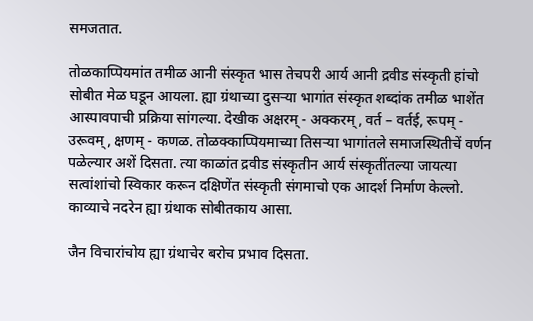समजतात.

तोळकाप्पियमांत तमीळ आनी संस्कृत भास तेचपरी आर्य आनी द्रवीड संस्कृती हांचो सोबीत मेळ घडून आयला. ह्या ग्रंथाच्या दुसर्‍या भागांत संस्कृत शब्दांक तमीळ भाशेंत आस्पावपाची प्रक्रिया सांगल्या. देखीक अक्षरम्‌ - अक्करम्‌, वर्त – वर्तई, रूपम्‌ - उरूवम्‌, क्षणम्‌ - कणळ. तोळक्काप्पियमाच्या तिसर्‍या भागांतले समाजस्थितीचें वर्णन पळेल्यार अशें दिसता. त्या काळांत द्रवीड संस्कृतीन आर्य संस्कृतींतल्या जायत्या सत्वांशांचो स्विकार करून दक्षिणेंत संस्कृती संगमाचो एक आदर्श निर्माण केल्लो. काव्याचे नदरेन ह्या ग्रंथाक सोबीतकाय आसा.

जैन विचारांचोय ह्या ग्रंथाचेर बरोच प्रभाव दिसता.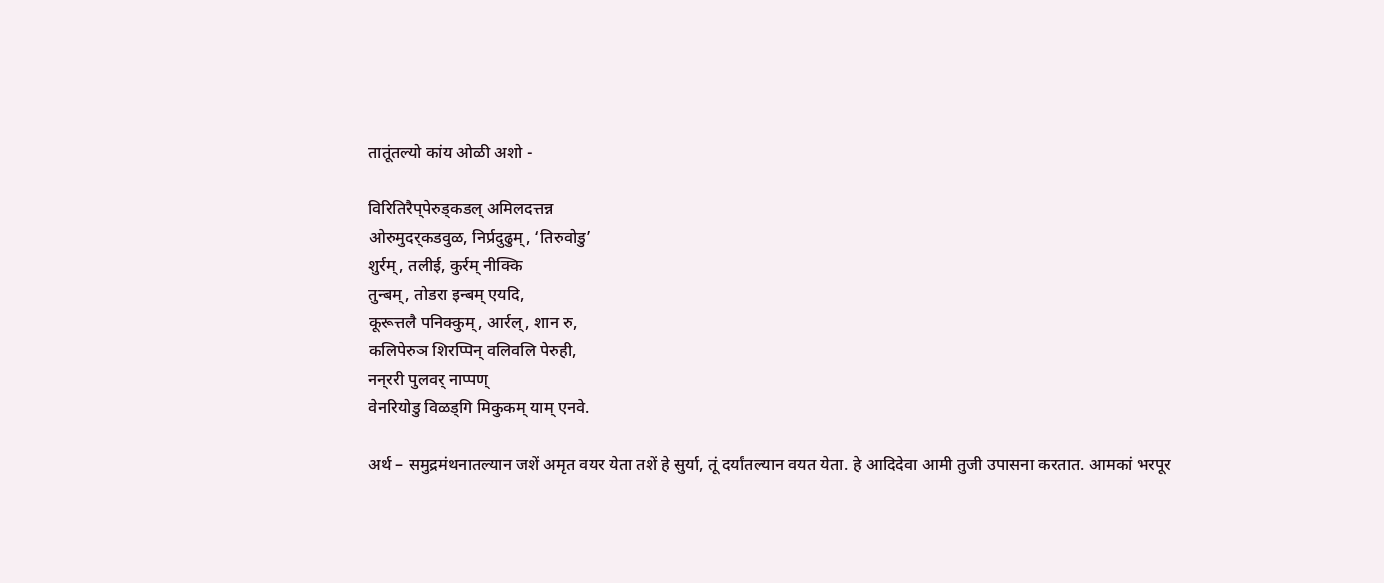तातूंतल्यो कांय ओळी अशो -

विरितिरैप्‌पेरुड्‌कडल्‌ अमिलदत्तन्न
ओरुमुदर्‌कडवुळ, नि‍र्प्रदुढुम्‌, ‘तिरुवोडु’
शुर्रम्‌, तलीई, कुर्रम्‌ नीक्कि
तुन्बम्‌, तोडरा इन्बम्‌ एयदि,
कूरूत्तलै पनिक्कुम्‌, आर्रल्‌, शान रु,
कलिपेरुञ शिरप्पिन्‌ वलिवलि पेरुही,
नन्‌ररी पुलवर्‌ नाप्पण्‌
वेनरियोडु विळड्‌गि मिकुकम्‌ याम्‌ एनवे.

अर्थ – समुद्रमंथनातल्यान जशें अमृत वयर येता तशें हे सुर्या, तूं दर्यांतल्यान वयत येता. हे आदिदेवा आमी तुजी उपासना करतात. आमकां भरपूर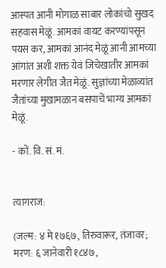आस्पत आनी मोगाळ साबार लोकांचो सुखद सहवास मेळूं. आमकां वायट करण्यांपसून पयस कर, आमकां आनंद मेळूं आनी आमच्या आंगांत अशी शक्त येवं जिचेखातीर आमकां मरणार लेगीत जैत मेळूं. सुज्ञांच्या मेळाव्यांत जैतांच्या मुखामळान बसपाचें भाग्य आमकां मेळूं.

- कों. वि. सं. मं.


त्यागराज:

(जल्म: ४ मे १७६७, तिरुवारूर, तंजावर; मरण: ६ जानेवारी १८४७,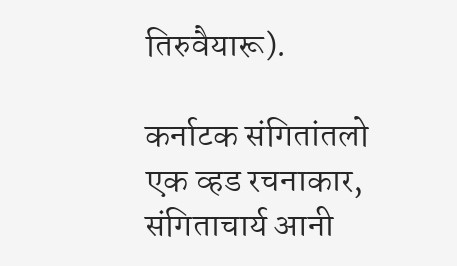तिरुवैयारू).

कर्नाटक संगितांतलो एक व्हड रचनाकार, संगिताचार्य आनी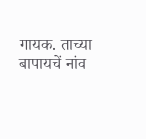गायक. ताच्या बापायचें नांव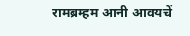रामब्रम्हम आनी आवयचें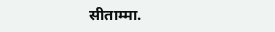सीताम्मा.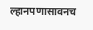ल्हानपणासावनच